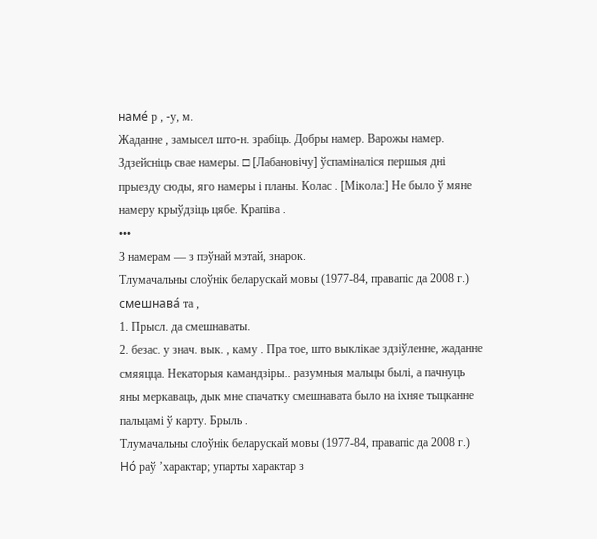наме́ р , ‑у, м.
Жаданне , замысел што‑н. зрабіць. Добры намер. Варожы намер. Здзейсніць свае намеры. □ [Лабановічу] ўспаміналіся першыя дні прыезду сюды, яго намеры і планы. Колас . [Мікола:] Не было ў мяне намеру крыўдзіць цябе. Крапіва .
•••
З намерам — з пэўнай мэтай, знарок.
Тлумачальны слоўнік беларускай мовы (1977-84, правапіс да 2008 г.)
смешнава́ та ,
1. Прысл. да смешнаваты.
2. безас. у знач. вык. , каму . Пра тое, што выклікае здзіўленне, жаданне смяяцца. Некаторыя камандзіры.. разумныя мальцы былі, а пачнуць яны меркаваць, дык мне спачатку смешнавата было на іхняе тыцканне пальцамі ў карту. Брыль .
Тлумачальны слоўнік беларускай мовы (1977-84, правапіс да 2008 г.)
Но́ раў ’характар; упарты характар з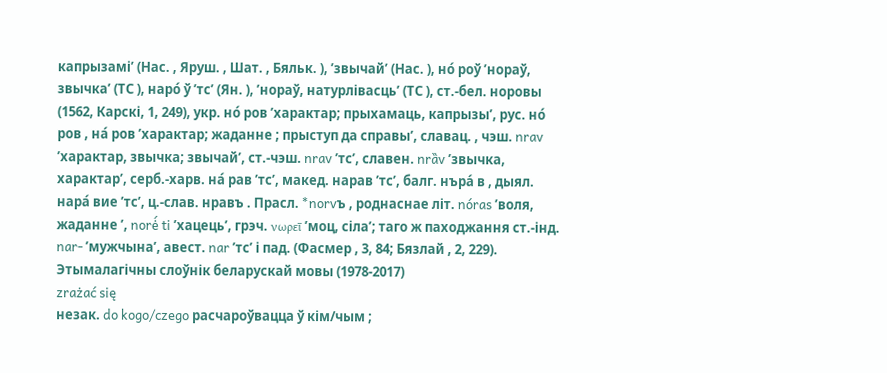капрызамі’ (Нас. , Яруш. , Шат. , Бяльк. ), ’звычай’ (Нас. ), но́ роў ’нораў, звычка’ (ТС ), наро́ ў ’тс’ (Ян. ), ’нораў, натурлівасць’ (ТС ), ст.-бел. норовы (1562, Карскі, 1, 249), укр. но́ ров ’характар; прыхамаць, капрызы’, рус. но́ ров , на́ ров ’характар; жаданне ; прыступ да справы’, славац. , чэш. nrav ’характар, звычка; звычай’, ст.-чэш. nrav ’тс’, славен. nrȁv ’звычка, характар’, серб.-харв. на́ рав ’тс’, макед. нарав ’тс’, балг. нъра́ в , дыял. нара́ вие ’тс’, ц.-слав. нравъ . Прасл. *norvъ , роднаснае літ. nóras ’воля, жаданне ’, norė́ ti ’хацець’, грэч. νωρεῑ ’моц, сіла’; таго ж паходжання ст.-інд. nar‑ ’мужчына’, авест. nar ’тс’ і пад. (Фасмер , 3, 84; Бязлай , 2, 229).
Этымалагічны слоўнік беларускай мовы (1978-2017)
zrażać się
незак. do kogo/czego расчароўвацца ў кім/чым ;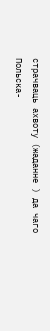страчваць ахвоту (жаданне ) да чаго
Польска-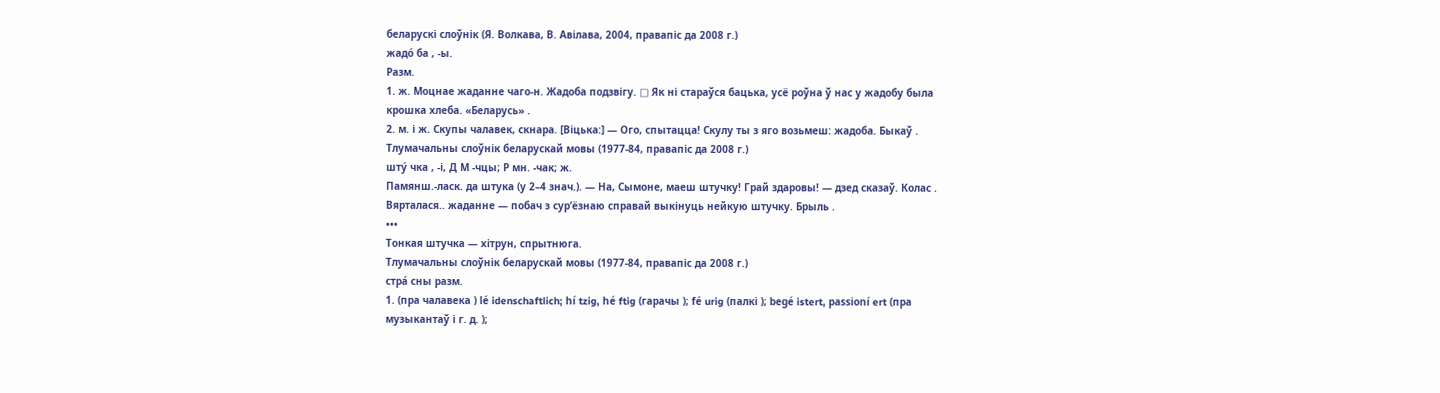беларускі слоўнік (Я. Волкава, В. Авілава, 2004, правапіс да 2008 г.)
жадо́ ба , ‑ы.
Разм.
1. ж. Моцнае жаданне чаго‑н. Жадоба подзвігу. □ Як ні стараўся бацька, усё роўна ў нас у жадобу была крошка хлеба. «Беларусь» .
2. м. і ж. Скупы чалавек, скнара. [Віцька:] — Ого, спытацца! Скулу ты з яго возьмеш: жадоба. Быкаў .
Тлумачальны слоўнік беларускай мовы (1977-84, правапіс да 2008 г.)
шту́ чка , ‑і, Д М ‑чцы; Р мн. ‑чак; ж.
Памянш.-ласк. да штука (у 2–4 знач.). — На, Сымоне, маеш штучку! Грай здаровы! — дзед сказаў. Колас . Вярталася.. жаданне — побач з сур’ёзнаю справай выкінуць нейкую штучку. Брыль .
•••
Тонкая штучка — хітрун, спрытнюга.
Тлумачальны слоўнік беларускай мовы (1977-84, правапіс да 2008 г.)
стра́ сны разм.
1. (пра чалавека ) lé idenschaftlich; hí tzig, hé ftig (гарачы ); fé urig (палкі ); begé istert, passioní ert (пра музыкантаў і г. д. );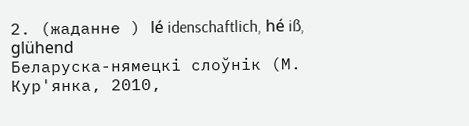2. (жаданне ) lé idenschaftlich, hé iß, glühend
Беларуска-нямецкі слоўнік (М. Кур'янка, 2010,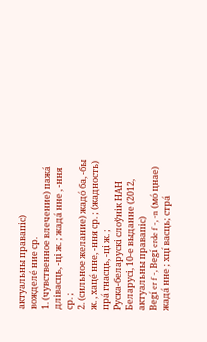актуальны правапіс)
вожделе́ ние ср.
1. (чувственное влечение) пажа́ длівасць, -ці ж. ; жада́ нне , -ння ср. ;
2. (сильное желание) жадо́ ба, -бы ж. , хаце́ нне, -ння ср. ; (жадность) пра́ гнасць, -ці ж. ;
Руска-беларускі слоўнік НАН Беларусі, 10-е выданне (2012, актуальны правапіс)
Begí er f -, Begí erde f -, -n (мо́ цнае) жада́ нне ; хці́ васць; стра́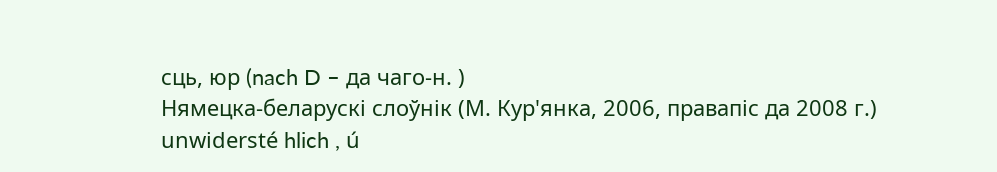сць, юр (nach D – да чаго-н. )
Нямецка-беларускі слоўнік (М. Кур'янка, 2006, правапіс да 2008 г.)
unwidersté hlich , ú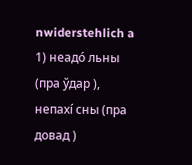nwiderstehlich a
1) неадо́ льны (пра ўдар ), непахі́ сны (пра довад )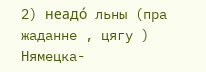2) неадо́ льны (пра жаданне , цягу )
Нямецка-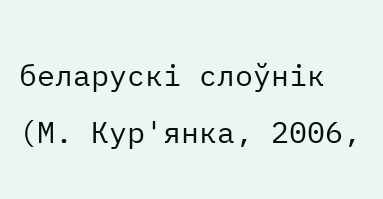беларускі слоўнік (М. Кур'янка, 2006,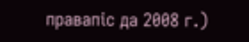правапіс да 2008 г.)